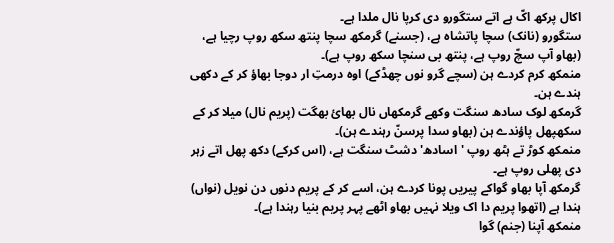اکال پرکھ اکّ ہے اتے ستگورو دی کرپا نال ملدا ہے۔
ستگورو (نانک) سچا پاتشاہ ہے، (جسنے) گرمکھ سچا پنتھ سکھ روپ رچیا ہے، (بھاو آپ سچّ روپ ہے، پنتھ بی سنچا سکھ روپ ہے)۔
منمکھ کرم کردے ہن (سچے گرو نوں چھڈکے) اوہ درمتِ ار دوجا بھاؤ کر کے دکھی ہندے ہن۔
گرمکھ لوک سادھ سنگت وکھے گرمکھاں نال بھائ بھگت (پریم نال) میلا کر کے سکھپھل پاؤندے ہن (بھاو سدا پرسنّ رہندے ہن)۔
منمکھ کوڑ تے ہٹھ روپ 'اسادھ' دشٹ سنگت ہے، (اس کرکے) دکھ پھل اتے زہر دی پھلی روپ ہے۔
گرمکھ آپا بھاو گواکے پیریں پونا کردے ہن، اسے کر کے پریم دنوں دن نویل (نواں) ہندا ہے (اتھوا پریم دا اک ویلا نہیں بھاو اٹھے پہر پریم بنیا رہندا ہے)۔
منمکھ آپنا (جنم) گوا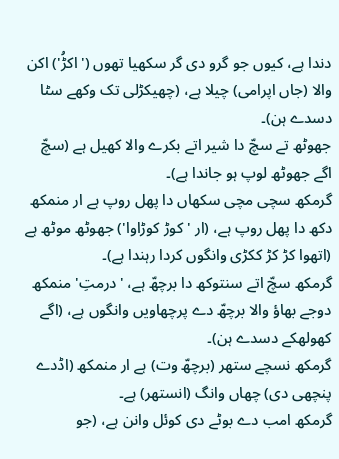دندا ہے، کیوں جو گرو دی گر سکھیا تھوں ('اکڑُ') اکن والا (جاں اپرامی) چیلا ہے، (چھیکڑلی تک وکھے سٹا دسدے ہن)۔
جھوٹھ تے سچّ دا شیر اتے بکرے والا کھیل ہے (سچّ اگے جھوٹھ لوپ ہو جاندا ہے)۔
گرمکھ سچی مچی سکھاں دا پھل روپ ہے ار منمکھ دکھ دا پھل روپ ہے، (ار 'کوڑ کوڑاوا') جھوٹھ موٹھ ہے (اتھوا کڑ کڑ ککڑی وانگوں کردا رہندا ہے)۔
گرمکھ سچّ اتے سنتوکھ دا برچھّ ہے، 'درمتِ' منمکھ دوجے بھاؤ والا برچھّ دے پرچھاویں وانگوں ہے، (اگے کھولھکے دسدے ہن)۔
گرمکھ نسچے ستھر (برچھّ وت) ہے ار منمکھ (اڈدے پنچھی دی) چھاں وانگ (انستھر) ہے۔
گرمکھ امب دے بوٹے دی کوئل وانن ہے، (جو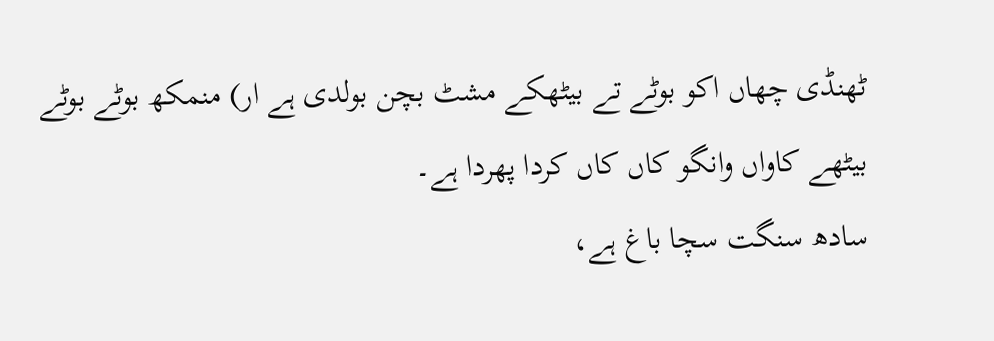ٹھنڈی چھاں اکو بوٹے تے بیٹھکے مشٹ بچن بولدی ہے ار) منمکھ بوٹے بوٹے بیٹھے کاواں وانگو کاں کاں کردا پھردا ہے۔
سادھ سنگت سچا باغ ہے،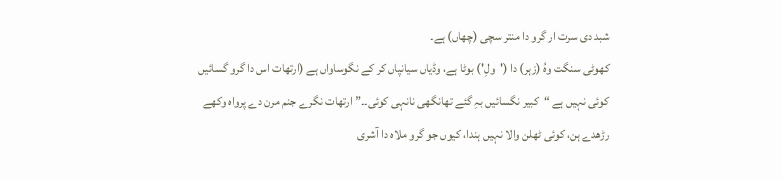شبد دی سرت ار گرو دا منتر سچی (چھاں) ہے۔
کھوٹی سنگت وہُ (زہر) دا ('ولِ') بوٹا ہے، وڈیاں سیانپاں کر کے نگوساواں ہے (ارتھات اس دا گرو گسائیں کوئی نہیں ہے “کبیر نگسائیں بہِ گئے تھانگھی نانہی کوئی۔۔” ارتھات نگرے جنم مرن دے پرواہ وکھے رڑھدے ہن، کوئی ٹھلن والا نہیں ہندا، کیوں جو گرو ملاہ دا آشری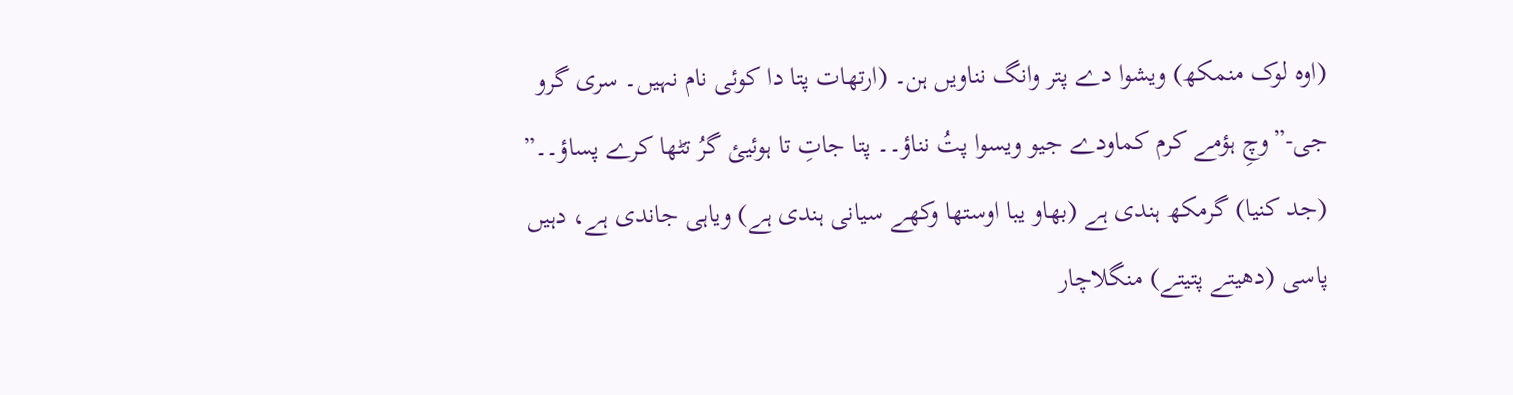(اوہ لوک منمکھ) ویشوا دے پتر وانگ نناویں ہن۔ (ارتھات پتا دا کوئی نام نہیں۔ سری گرو جی-”وچِ ہؤمے کرم کماودے جیو ویسوا پتُ نناؤ۔۔ پتا جاتِ تا ہوئیئ گرُ تٹھا کرے پساؤ۔۔”
(جد کنیا) گرمکھ ہندی ہے (بھاو یبا اوستھا وکھے سیانی ہندی ہے) ویاہی جاندی ہے، دہیں پاسی (دھیتے پتیتے) منگلاچار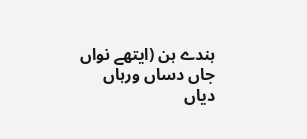ہندے ہن (ایتھے نواں جاں دساں ورہاں دیاں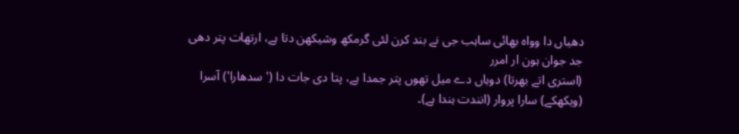دھیاں دا وواہ بھائی ساہب جی نے بند کرن لئی گرمکھ وشیکھن دتا ہے، ارتھات پتر دھی جد جوان ہون ار امرر
(استری اتے بھرتا) دوہاں دے میل تھوں پتر جمدا ہے، پتا دی جات دا ('سدھارا') آسرا (ویکھکے) سارا پروار (انندت ہندا ہے)۔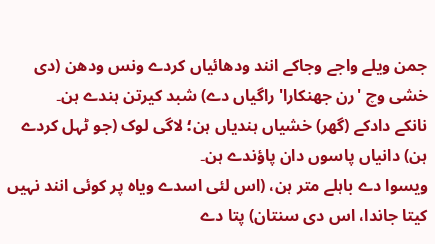جمن ویلے واجے وجاکے انند ودھائیاں کردے ونس ودھن (دی خشی وچ 'رن جھنکارا' راگیاں دے) شبد کیرتن ہندے ہن۔
نانکے دادکے (گھر) خشیاں ہندیاں ہن؛ لاگی لوک (جو ٹہل کردے ہن) دانیاں پاسوں دان پاؤندے ہن۔
ویسوا دے باہلے متر ہن، (اس لئی اسدے ویاہ پر کوئی انند نہیں کیتا جاندا، اس دی سنتان) پتا دے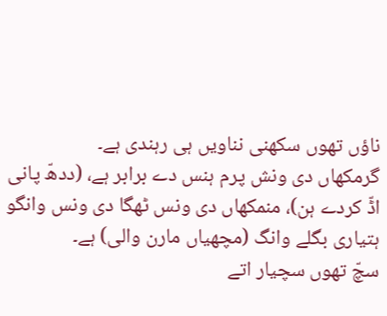ناؤں تھوں سکھنی نناویں ہی رہندی ہے۔
گرمکھاں دی ونش پرم ہنس دے برابر ہے، (ددھّ پانی اڈّ کردے ہن)، منمکھاں دی ونس ٹھگا دی ونس وانگو ہتیاری بگلے وانگ (مچھیاں مارن والی) ہے۔
سچّ تھوں سچیار اتے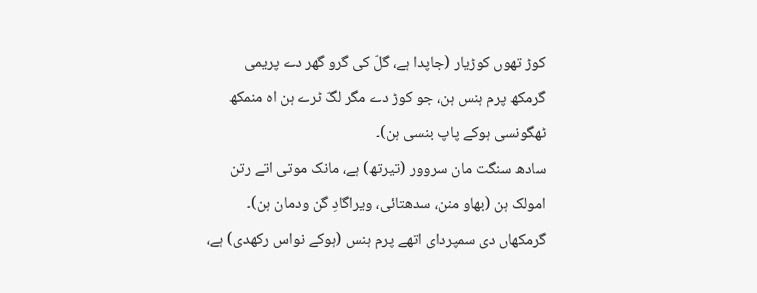کوڑ تھوں کوڑیار (جاپدا ہے، گلّ کی گرو گھر دے پریمی گرمکھ پرم ہنس ہن، جو کوڑ دے مگر لگّ ٹرے ہن اہ منمکھ ٹھگونسی ہوکے پاپ بنسی ہن)۔
سادھ سنگت مان سروور (تیرتھ) ہے، مانک موتی اتے رتن امولک ہن (بھاو منن، سدھتائی، ویراگادِ گن ودمان ہن)۔
گرمکھاں دی سمپردای اتھے پرم ہنس (ہوکے نواس رکھدی) ہے،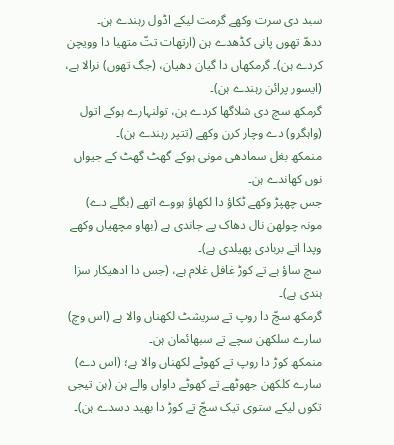سبد دی سرت وکھے گرمت لیکے اڈول رہندے ہن۔
ددھّ تھوں پانی کڈھدے ہن (ارتھات تتّ متھیا دا وویچن کردے ہن)۔ گرمکھاں دا گیان دھیان، (جگ تھوں) نرالا ہے، (ایسور پرائن رہندے ہن)۔
گرمکھ سچ دی شلاگھا کردے ہن، تولنہارے ہوکے اتول (واہگرو) دے وچار کرن وکھے (تتپر رہندے ہن)۔
منمکھ بغل سمادھی مونی ہوکے گھٹ گھٹ کے جیواں نوں کھاندے ہن۔
جس چھپڑ وکھے ٹکاؤ دا لکھاؤ ہووے اتھے (بگلے دے) مونہ چولھن نال دھاک پے جاندی ہے (بھاو مچھیاں وکھے وپدا اتے بربادی پھیلدی ہے)۔
سچ ساؤ ہے تے کوڑ غافل غلام ہے، (جس دا ادھیکار سزا ہندی ہے)۔
گرمکھ سچّ دا روپ تے سریشٹ لکھناں والا ہے (اس وچ) سارے سلکھن سچے تے سبھائمان ہن۔
منمکھ کوڑ دا روپ تے کھوٹے لکھناں والا ہے؛ (اس دے) سارے کلکھن جھوٹھے تے کھوٹے داواں والے ہن (ہن تیجی تکوں لیکے ستوی تیک سچّ تے کوڑ دا بھید دسدے ہن)۔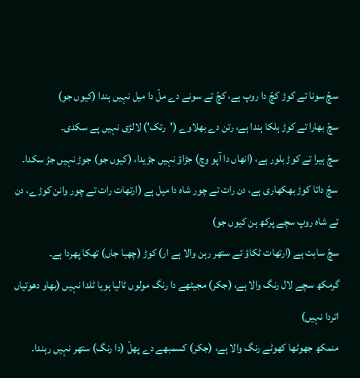سچّ سونا تے کوڑ کچّ دا روپ ہے، کچّ تے سونے دے ملّ دا میل نہیں ہندا (کیوں جو)
سچّ بھارا تے کوڑ ہلکا ہندا ہے، رتن دے بھلاوے ('رتک') لالڑی نہیں پے سکدی۔
سچّ ہیرا تے کوڑ بلور ہے، (انھاں دا آپو وچ) جڑاؤ نہیں جڑیدا، (کیوں جو) جوڑ نہیں جڑ سکدا۔
سچّ داتا کوڑ بھکھاری ہے، دن رات تے چور شاہ دا میل ہے (ارتھات رات تے چور وانن کوڑے، دن تے شاہ روپ سچے پرکھ ہن کیوں جو)
سچّ سابت ہے (ارتھات ٹکاؤ تے ستھر رہن والا ہے ار) کوڑ (چھبا جاں) تھکا پھردا ہے۔
گرمکھ سچے لال رنگ والا ہے، (جکر) مجیٹھے دا رنگ مولوں ٹالیا ہویا ٹلدا نہیں (بھاو دھوتیاں اتردا نہیں)
منمکھ جھوٹھا کھوٹے رنگ والا ہے، (جکر) کسمبھے دے پھلّ (دا رنگ) ستھر نہیں رہندا۔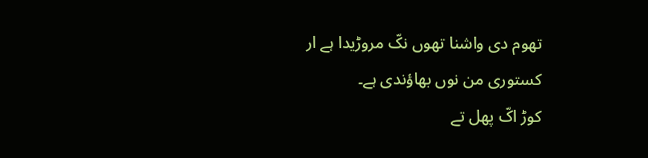تھوم دی واشنا تھوں نکّ مروڑیدا ہے ار کستوری من نوں بھاؤندی ہے۔
کوڑ اکّ پھل تے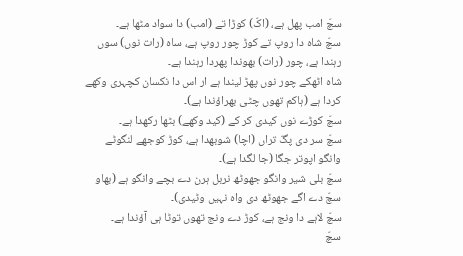سچّ امب پھل ہے، (اکّ) کوڑا تے (امب) دا سواد مٹھا ہے۔
سچّ شاہ دا روپ تے کوڑ چور روپ ہے، ساہ (رات نوں) سوں رہندا ہے، چور (رات) بھوندا پھردا رہندا ہے۔
شاہ اٹھکے چور نوں پھڑ لیندا ہے ار اس دا نکسان کچہری وکھے کردا ہے (ہاکم تھوں چٹی بھراؤندا ہے)۔
سچّ کوڑے نوں کیدی کر کے (کید وکھے) بٹھا رکھدا ہے۔
سچّ سر دی پگّ تراں (اچا) شوبھدا ہے، کوڑ کوجھے لنگوٹے وانگو اپوتر جگا (جا لگدا ہے)۔
سچّ بلی شیر وانگو جھوٹھ نربل ہرن دے بچے وانگو ہے (بھاو سچّ دے اگے جھوٹھ دی واہ نہیں وٹیدی)۔
سچّ لاہے دا ونج ہے، کوڑ دے ونج تھوں توٹا ہی آؤندا ہے۔
سچّ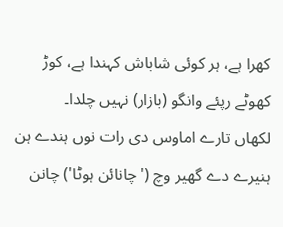کھرا ہے، ہر کوئی شاباش کہندا ہے، کوڑ کھوٹے رپئے وانگو (بازار) نہیں چلدا۔
لکھاں تارے اماوس دی رات نوں ہندے ہن ہنیرے دے گھیر وچ ('چانائن ہوٹا') چانن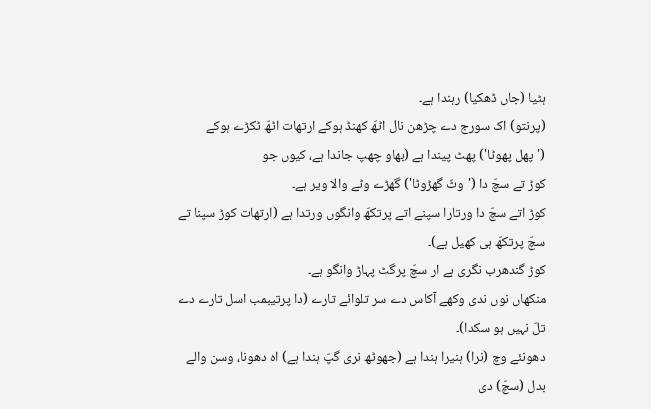ہٹیا (جاں ڈھکیا) رہندا ہے۔
(پرنتو) اک سورج دے چڑھن نال اٹھّ کھنڈ ہوکے ارتھات اٹھّ ٹکڑے ہوکے ('پھل پھوٹا') پھٹ پیندا ہے (بھاو چھپ جاندا ہے، کیوں جو
کوڑ تے سچّ دا ('وٹّ گھڑوٹا') گھڑے وٹے والا ویر ہے۔
کوڑ اتے سچّ دا ورتارا سپنے اتے پرتکھّ وانگوں ورتدا ہے (ارتھات کوڑ سپنا تے سچّ پرتکھّ ہی کھیل ہے)۔
کوڑ گندھرب نگری ہے ار سچّ پرگٹ پہاڑ وانگو ہے۔
منکھاں نوں ندی وکھے آکاس دے سر تلوائے تارے (دا پرتیبمب اسل تارے دے تلّ نہیں ہو سکدا)۔
دھونئے وچ (نرا) ہنیرا ہندا ہے (جھوٹھ نری گپّ ہندا ہے) اہ دھونا، وسن والے بدل (سچّ) دی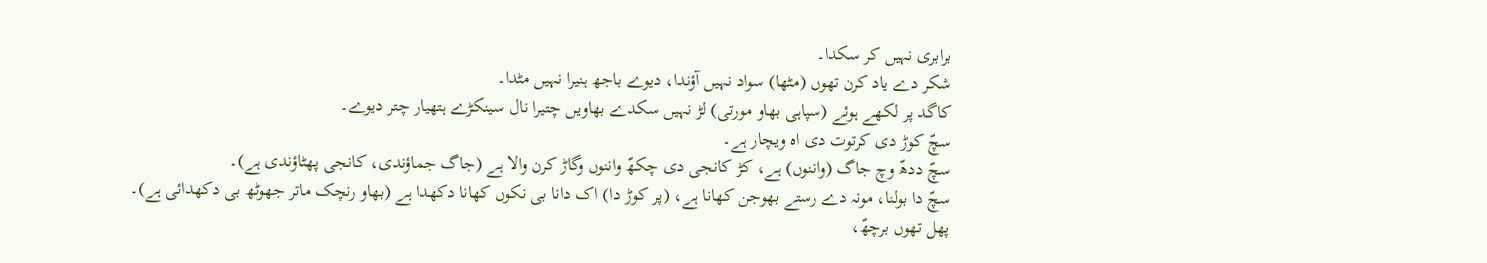برابری نہیں کر سکدا۔
شکر دے یاد کرن تھوں (مٹھا) سواد نہیں آؤندا، دیوے باجھ ہنیرا نہیں مٹدا۔
کاگد پر لکھے ہوئے (سپاہی بھاو مورتی) لڑ نہیں سکدے بھاویں چتیرا نال سینکڑے ہتھیار چتر دیوے۔
سچّ کوڑ دی کرتوت دی اہ ویچار ہے۔
سچّ ددھّ وچ جاگ (واننوں) ہے، کڑ کانجی دی چکھّ واننوں وگاڑ کرن والا ہے (جاگ جماؤندی، کانجی پھٹاؤندی ہے)۔
سچّ دا بولنا، مونہ دے رستے بھوجن کھانا ہے، (پر کوڑ دا) اک دانا بی نکوں کھانا دکھدا ہے (بھاو رنچک ماتر جھوٹھ بی دکھدائی ہے)۔
پھل تھوں برچھّ،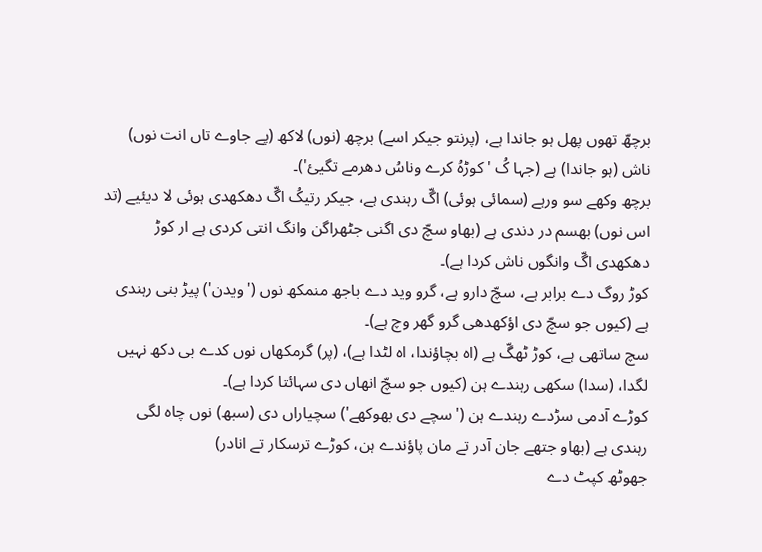برچھّ تھوں پھل ہو جاندا ہے، (پرنتو جیکر اسے) برچھ (نوں) لاکھ (پے جاوے تاں انت نوں) ناش (ہو جاندا) ہے (جہا کُ 'کوڑہُ کرے وناسُ دھرمے تگیئ')۔
برچھ وکھے سو ورہے (سمائی ہوئی) اگّ رہندی ہے، جیکر رتیکُ اگّ دھکھدی ہوئی لا دیئیے (تد اس نوں) بھسم در دندی ہے (بھاو سچّ دی اگنی جٹھراگن وانگ انتی کردی ہے ار کوڑ دھکھدی اگّ وانگوں ناش کردا ہے)۔
کوڑ روگ دے برابر ہے، سچّ دارو ہے، گرو وید دے باجھ منمکھ نوں ('ویدن') پیڑ بنی رہندی ہے (کیوں جو سچّ دی اؤکھدھی گرو گھر وچ ہے)۔
سچ ساتھی ہے، کوڑ ٹھگّ ہے (اہ بچاؤندا، اہ لٹدا ہے)، (پر) گرمکھاں نوں کدے بی دکھ نہیں لگدا، (سدا) سکھی رہندے ہن (کیوں جو سچّ انھاں دی سہائتا کردا ہے)۔
کوڑے آدمی سڑدے رہندے ہن ('سچے دی بھوکھے') سچیاراں دی (سبھ) نوں چاہ لگی رہندی ہے (بھاو جتھے جان آدر تے مان پاؤندے ہن، کوڑے ترسکار تے انادر)
جھوٹھ کپٹ دے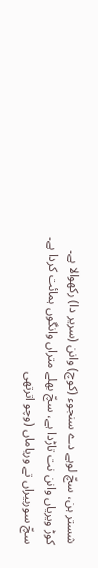شستر ہن، سچّ لوہے دے سنجوء (کوچ) وانن (سریر دا) رکھوالا ہے۔
کوڑ ویریاں وانن نت تاڑدا ہے، سچّ بھلے متراں وانگوں ہمائت کردا ہے۔
سچّ سوربیراں تے وریاماں (وچو اترتھی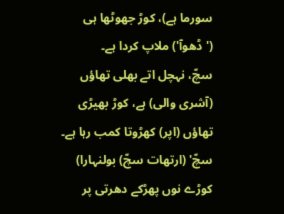سورما ہے)، کوڑ جھوٹھا ہی ('ڈھوآ') ملاپ کردا ہے۔
سچّ، نہچل اتے بھلی تھاؤں (آشری والی) ہے، کوڑ بھیڑی تھاؤں (اپر) کھڑوتا کمب رہا ہے۔
سچّ' (ارتھات سچّ) بولنہارا) کوڑے نوں پھڑکے دھرتی پر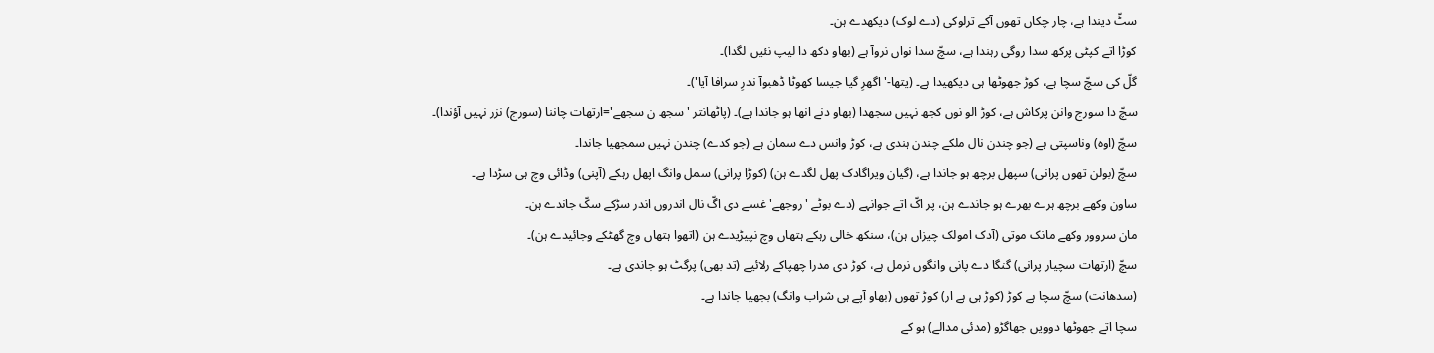سٹّ دیندا ہے، چار چکاں تھوں آکے ترلوکی (دے لوک) دیکھدے ہن۔
کوڑا اتے کپٹی پرکھ سدا روگی رہندا ہے، سچّ سدا نواں نروآ ہے (بھاو دکھ دا لیپ نئیں لگدا)۔
گلّ کی سچّ سچا ہے، کوڑ جھوٹھا ہی دیکھیدا ہے۔ (یتھا-'اگھرِ گیا جیسا کھوٹا ڈھبوآ ندرِ سرافا آیا')۔
سچّ دا سورج وانن پرکاش ہے، کوڑ الو نوں کجھ نہیں سجھدا (بھاو دنے انھا ہو جاندا ہے)۔ (پاٹھانتر 'سجھ ن سجھے'=ارتھات چاننا (سورج) نزر نہیں آؤندا)۔
سچّ (اوہ) وناسپتی ہے (جو چندن نال ملکے چندن ہندی ہے، کوڑ وانس دے سمان ہے (جو کدے) چندن نہیں سمجھیا جاندا۔
سچّ (بولن تھوں پرانی) سپھل برچھ ہو جاندا ہے، (گیان ویراگادک پھل لگدے ہن) (کوڑا پرانی) سمل وانگ اپھل رہکے (آپنی) وڈائی وچ ہی سڑدا ہے۔
ساون وکھے برچھ ہرے بھرے ہو جاندے ہن، پر اکّ اتے جوانہے (دے بوٹے 'روجھے' غسے دی اگّ نال اندروں اندر سڑکے سکّ جاندے ہن۔
مان سروور وکھے مانک موتی (آدک امولک چیزاں ہن)، سنکھ خالی رہکے ہتھاں وچ نپیڑیدے ہن (اتھوا ہتھاں وچ گھٹکے وجائیدے ہن)۔
سچّ (ارتھات سچیار پرانی) گنگا دے پانی وانگوں نرمل ہے، کوڑ دی مدرا چھپاکے رلائیے (تد بھی) پرگٹ ہو جاندی ہے۔
(سدھانت) سچّ سچا ہے کوڑ (کوڑ ہی ہے ار) کوڑ تھوں (بھاو آپے ہی شراب وانگ) بجھیا جاندا ہے۔
سچا اتے جھوٹھا دوویں جھاگڑو (مدئی مدالے) ہو کے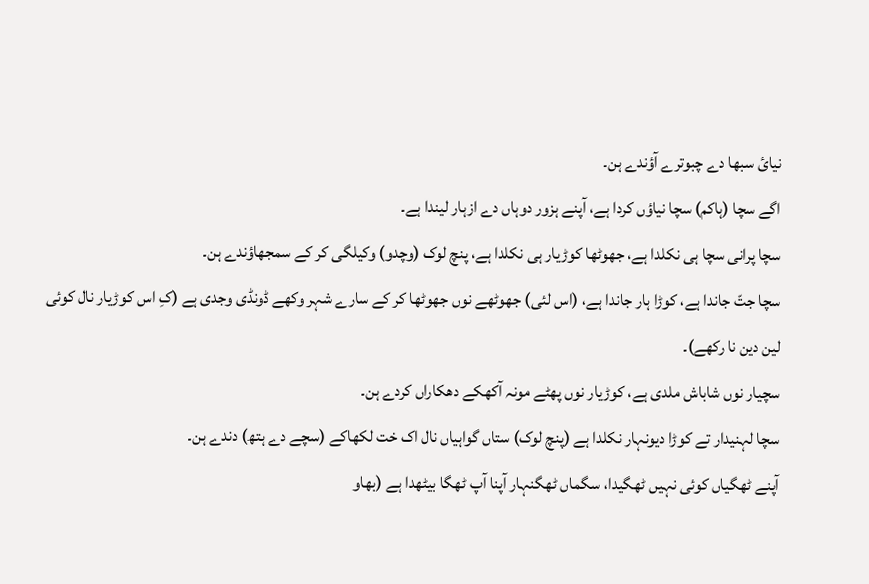نیائ سبھا دے چبوترے آؤندے ہن۔
اگے سچا (ہاکم) سچا نیاؤں کردا ہے، آپنے ہزور دوہاں دے ازہار لیندا ہے۔
سچا پرانی سچا ہی نکلدا ہے، جھوٹھا کوڑیار ہی نکلدا ہے، پنچ لوک (وچدو) وکیلگی کر کے سمجھاؤندے ہن۔
سچا جتّ جاندا ہے، کوڑا ہار جاندا ہے، (اس لئی) جھوٹھے نوں جھوٹھا کر کے سارے شہر وکھے ڈونڈی وجدی ہے (کِ اس کوڑیار نال کوئی لین دین نا رکھے)۔
سچیار نوں شاباش ملدی ہے، کوڑیار نوں پھٹے مونہ آکھکے دھکاراں کردے ہن۔
سچا لہنیدار تے کوڑا دیونہار نکلدا ہے (پنچ لوک) ستاں گواہیاں نال اک خت لکھاکے (سچے دے ہتھ) دندے ہن۔
آپنے ٹھگیاں کوئی نہیں ٹھگیدا، سگماں ٹھگنہار آپنا آپ ٹھگا بیٹھدا ہے (بھاو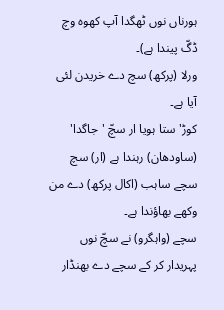ہورناں نوں ٹھگدا آپ کھوہ وچ ڈگّ پیندا ہے)۔
ورلا (پرکھ) سچ دے خریدن لئی آیا ہے۔
کوڑ' ستا ہویا ار سچّ 'جاگدا' (ساودھان) رہندا ہے (ار) سچ سچے ساہب (اکال پرکھ) دے من وکھے بھاؤندا ہے۔
سچے (واہگرو) نے سچّ نوں پہریدار کر کے سچے دے بھنڈار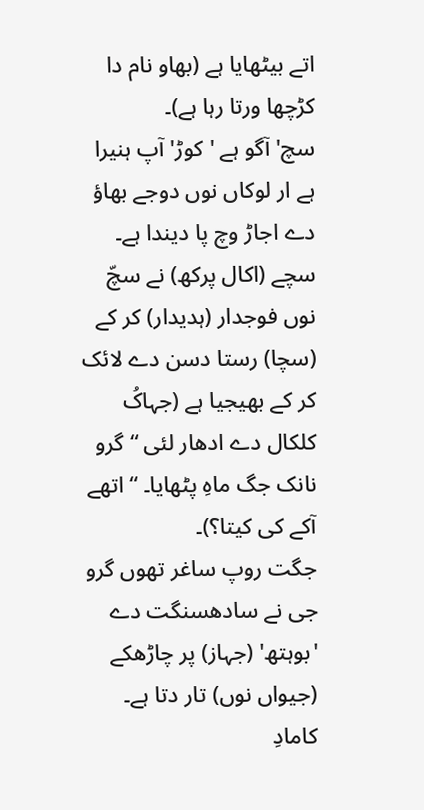اتے بیٹھایا ہے (بھاو نام دا کڑچھا ورتا رہا ہے)۔
سچ' آگو ہے 'کوڑ' آپ ہنیرا ہے ار لوکاں نوں دوجے بھاؤ دے اجاڑ وچ پا دیندا ہے۔
سچے (اکال پرکھ) نے سچّ نوں فوجدار (ہدیدار) کر کے (سچا) رستا دسن دے لائک کر کے بھیجیا ہے (جہاکُ کلکال دے ادھار لئی “گرو نانک جگ ماہِ پٹھایا۔ “ اتھے آکے کی کیتا؟)۔
جگت روپ ساغر تھوں گرو جی نے سادھسنگت دے 'بوہتھ' (جہاز) پر چاڑھکے (جیواں نوں) تار دتا ہے۔
کامادِ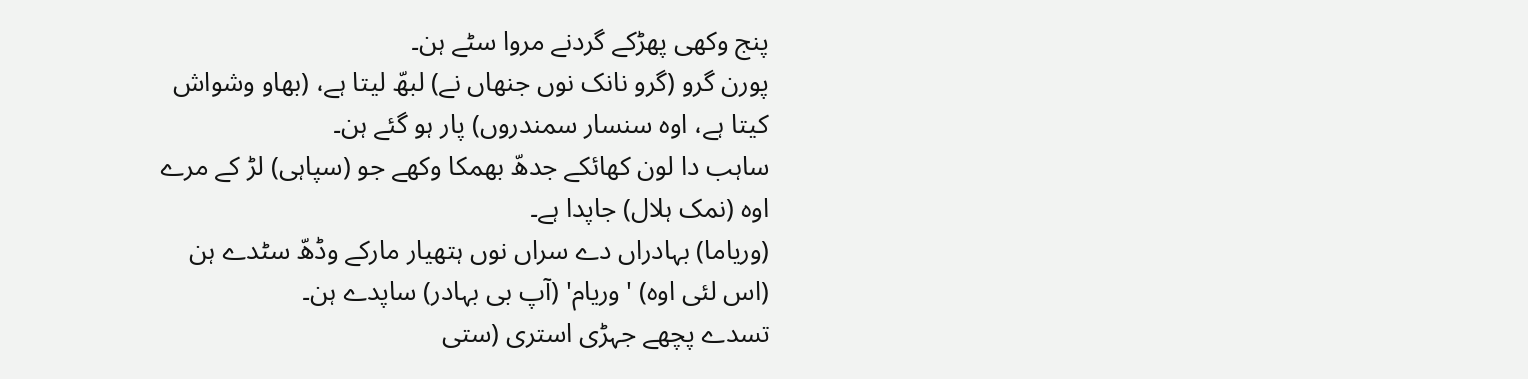پنج وکھی پھڑکے گردنے مروا سٹے ہن۔
پورن گرو (گرو نانک نوں جنھاں نے) لبھّ لیتا ہے، (بھاو وشواش کیتا ہے، اوہ سنسار سمندروں) پار ہو گئے ہن۔
ساہب دا لون کھائکے جدھّ بھمکا وکھے جو (سپاہی) لڑ کے مرے اوہ (نمک ہلال) جاپدا ہے۔
(وریاما) بہادراں دے سراں نوں ہتھیار مارکے وڈھّ سٹدے ہن (اس لئی اوہ) 'وریام' (آپ بی بہادر) ساپدے ہن۔
تسدے پچھے جہڑی استری (ستی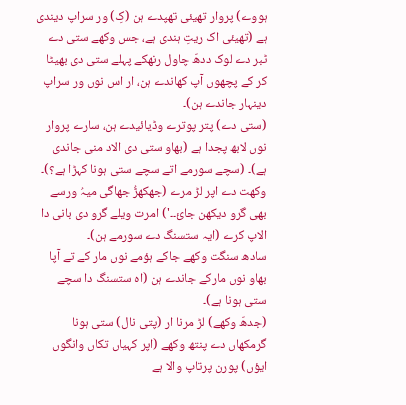ہووے) پروار تھیئی تھپدے ہن (کِ) ور سراپ دیندی ہے (تھیئی اک ریتِ ہندی ہے، جس وکھے ستی دے ٹبر دے لوک ددھّ چاول رنھکے پہلے ستی دی بھیٹا کر کے پچھوں آپ کھاندے ہن، ار اس نوں ور سراپ دینہار جاندے ہن)۔
(ستی دے) پتر پوترے وڈیائیدے ہن، سارے پروار نوں لابھ پجدا ہے (بھاو ستی دی الاد منی جاندی ہے)۔ (سچے سورمے اتے سچے ستی ہونا کہڑا ہے؟)۔
وکھت دے اپر لڑ مرے (جھکھڑُ جھاگی میہُ ورسے بھی گرو دیکھن جائ۔۔') امرت ویلے گرو دی بانی دا الاپ کرے (ایہ ستسنگ دے سورمے ہن)۔
سادھ سنگت وکھے جاکے ہؤمے نوں مار کے تے آپا بھاو نوں مارکے جاندے ہن (اہ ستسنگ دا سچے ستی ہونا ہے)۔
(جدھّ وکھے) لڑ مرنا ار (پتی نال) ستی ہونا گرمکھاں دے پنتھ وکھے (اپر کہیاں تکاں وانگوں ایؤں) پورن پرتاپ والا ہے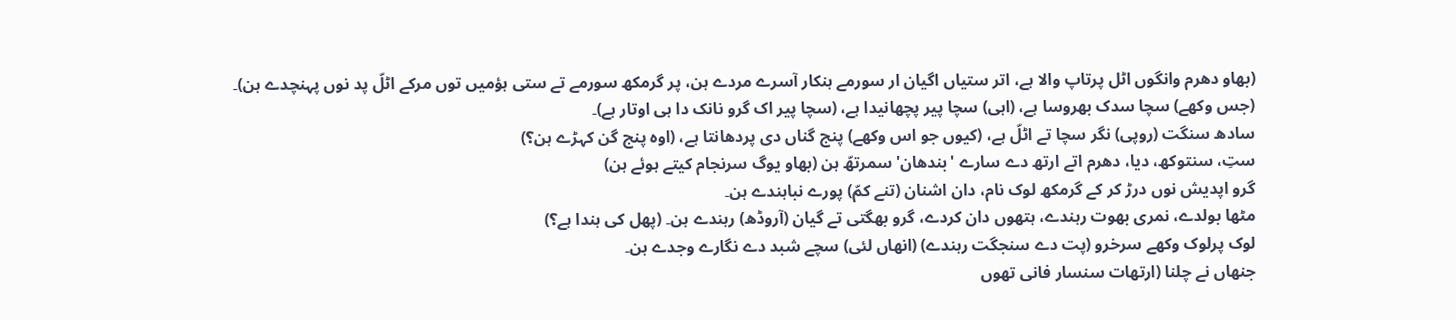(بھاو دھرم وانگوں اٹل پرتاپ والا ہے، اتر ستیاں اگیان ار سورمے ہنکار آسرے مردے ہن، پر گرمکھ سورمے تے ستی ہؤمیں توں مرکے اٹلّ پد نوں پہنچدے ہن)۔
(جس وکھے) سچا سدک بھروسا ہے، (اہی) سچا پیر پچھانیدا ہے، (سچا پیر اک گرو نانک دا ہی اوتار ہے)۔
سادھ سنگت (روپی) نگر سچا تے اٹلّ ہے، (کیوں جو اس وکھے) پنج گناں دی پردھانتا ہے، (اوہ پنج گن کہڑے ہن؟)
ستِ، سنتوکھ، دیا، دھرم اتے ارتھ دے سارے 'بندھان' سمرتھّ ہن (بھاو یوگ سرنجام کیتے ہوئے ہن)
گرو اپدیش نوں درڑ کر کے گرمکھ لوک نام، دان اشنان (تنے کمّ) پورے نباہندے ہن۔
مٹھا بولدے، نمری بھوت رہندے، ہتھوں دان کردے، گرو بھگتی تے گیان (آروڈھ) رہندے ہن۔ (پھل کی ہندا ہے؟)
لوک پرلوک وکھے سرخرو (پت دے سنجگت رہندے) (انھاں لئی) سچے شبد دے نگارے وجدے ہن۔
جنھاں نے چلنا (ارتھات سنسار فانی تھوں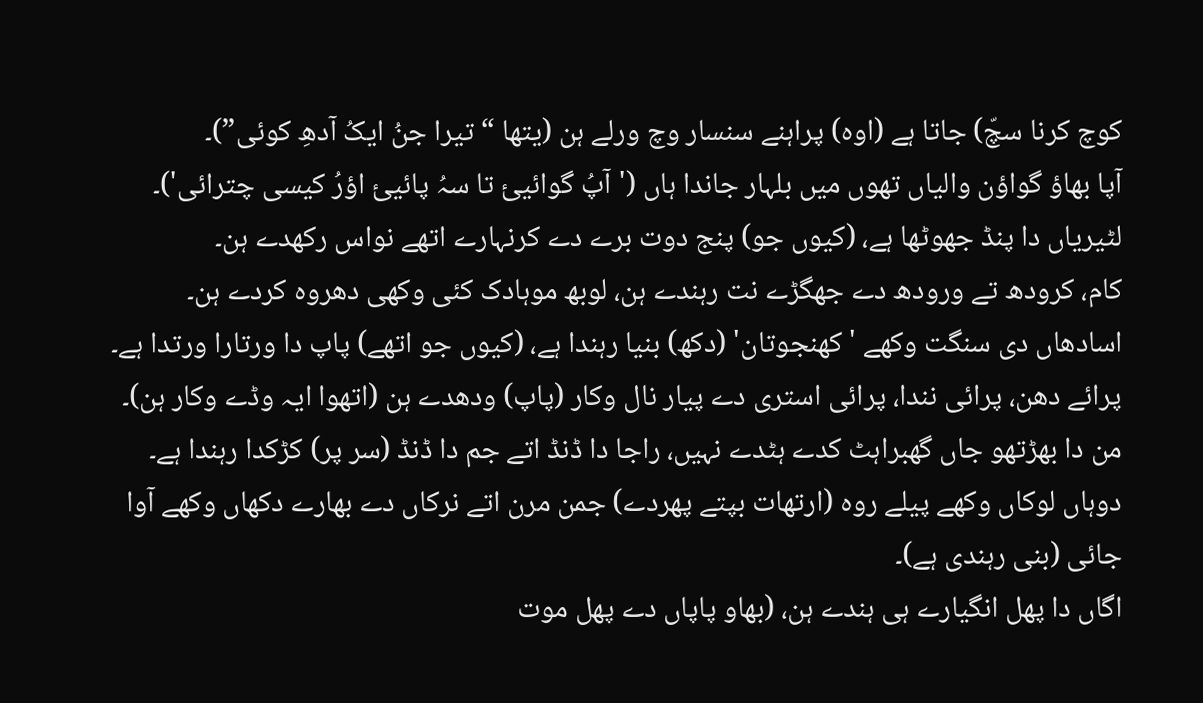کوچ کرنا سچّ) جاتا ہے (اوہ) پراہنے سنسار وچ ورلے ہن (یتھا “تیرا جنُ ایکُ آدھِ کوئی”)۔
آپا بھاؤ گواؤن والیاں تھوں میں بلہار جاندا ہاں ('آپُ گوائیئ تا سہُ پائیئ اؤرُ کیسی چترائی')۔
لٹیریاں دا پنڈ جھوٹھا ہے، (کیوں جو) پنج دوت برے دے کرنہارے اتھے نواس رکھدے ہن۔
کام، کرودھ تے ورودھ دے جھگڑے نت رہندے ہن، لوبھ موہادک کئی وکھی دھروہ کردے ہن۔
اسادھاں دی سنگت وکھے 'کھنجوتان' (دکھ) بنیا رہندا ہے، (کیوں جو اتھے) پاپ دا ورتارا ورتدا ہے۔
پرائے دھن، پرائی نندا، پرائی استری دے پیار نال وکار (پاپ) ودھدے ہن (اتھوا ایہ وڈے وکار ہن)۔
من دا بھڑتھو جاں گھبراہٹ کدے ہٹدے نہیں، راجا دا ڈنڈ اتے جم دا ڈنڈ (سر پر) کڑکدا رہندا ہے۔
دوہاں لوکاں وکھے پیلے روہ (ارتھات بپتے پھردے) جمن مرن اتے نرکاں دے بھارے دکھاں وکھے آوا جائی (بنی رہندی ہے)۔
اگاں دا پھل انگیارے ہی ہندے ہن، (بھاو پاپاں دے پھل موت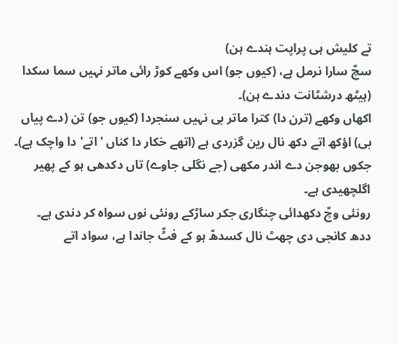تے کلیش ہی پراپت ہندے ہن)
سچّ سارا نرمل ہے، (کیوں جو) اس وکھے کوڑ رائی ماتر نہیں سما سکدا (ہیٹھ درشٹانت دندے ہن)۔
اکھاں وکھے (ترن دا) کترا ماتر بی نہیں سنجردا (کیوں جو) تن (دے پیاں بی) اؤکھ اتے دکھ نال رین گزردی ہے (اتھے خکار دا کناں 'اتے' دا واچک ہے)۔
جکوں بھوجن دے اندر مکھی (جے نگلی جاوے) تاں دکدھی ہو کے پھیر اگلچھیدی ہے۔
رونئی وچّ دکھدائی چنگاری جکر ساڑکے رونئی نوں سواہ کر دندی ہے۔
ددھ کانجی دی چھٹ نال کسدھّ ہو کے فٹّ جاندا ہے، سواد اتے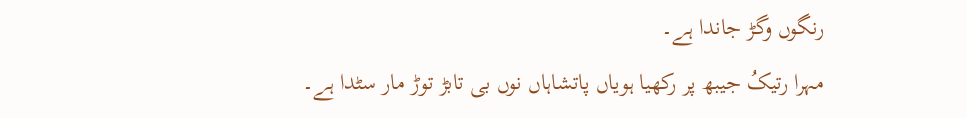رنگوں وگڑ جاندا ہے۔
مہرا رتیکُ جیبھ پر رکھیا ہویاں پاتشاہاں نوں بی تابڑ توڑ مار سٹدا ہے۔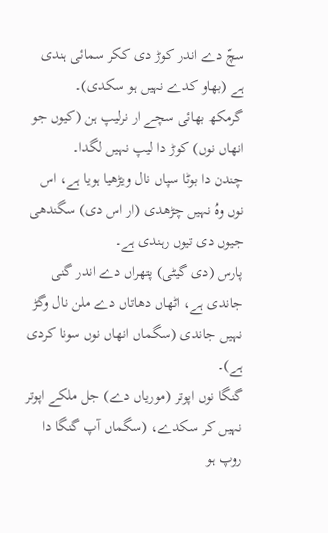سچّ دے اندر کوڑ دی ککر سمائی ہندی ہے (بھاو کدے نہیں ہو سکدی)۔
گرمکھ بھائی سچے ار نرلیپ ہن (کیوں جو انھاں نوں) کوڑ دا لیپ نہیں لگدا۔
چندن دا بوٹا سپاں نال ویڑھیا ہویا ہے، اس نوں وہُ نہیں چڑھدی (ار اس دی) سگندھی جیوں دی تیوں رہندی ہے۔
پارس (دی گیٹی) پتھراں دے اندر گنی جاندی ہے، اٹھاں دھاتاں دے ملن نال وگڑ نہیں جاندی (سگماں انھاں نوں سونا کردی ہے)۔
گنگا نوں اپوتر (موریاں دے) جل ملکے اپوتر نہیں کر سکدے، (سگماں آپ گنگا دا روپ ہو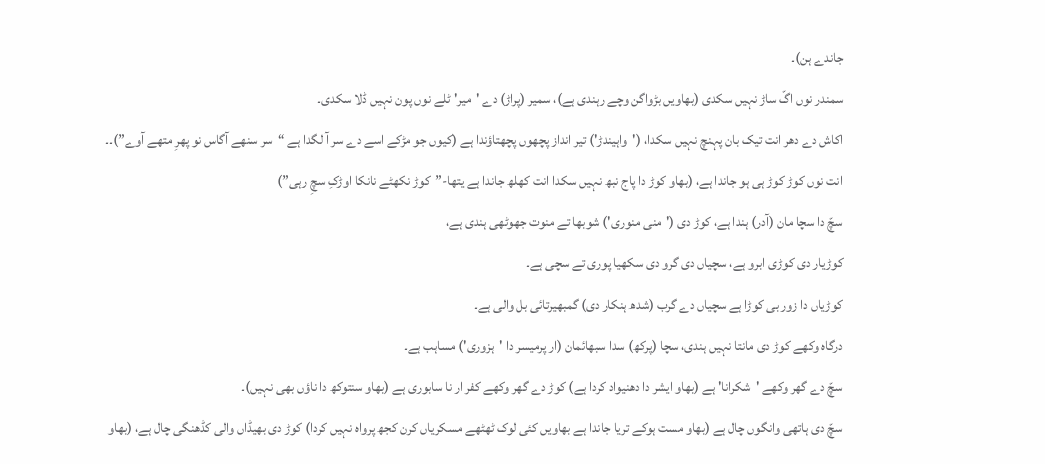جاندے ہن)۔
سمندر نوں اگّ ساڑ نہیں سکدی (بھاویں بڑواگن وچے رہندی ہے)، سمیر (پراڑ) دے 'میر' ٹلے نوں پون نہیں ڈلا سکدی۔
اکاش دے دھر انت تیک بان پہنچ نہیں سکدا، ('واہیندڑ') تیر انداز پچھوں پچھتاؤندا ہے (کیوں جو مڑکے اسے دے سر آ لگدا ہے “سر سنھے آگاس نو پھرِ متھے آوے”)۔۔
انت نوں کوڑ کوڑ ہی ہو جاندا ہے، (بھاو کوڑ دا پاج نبھ نہیں سکدا انت کھلھ جاندا ہے یتھا-”کوڑ نکھٹے نانکا اوڑکِ سچِ رہی”)
سچّ دا سچا مان (آدر) ہندا ہے، کوڑ دی ('منی منوری') شوبھا تے منوت جھوٹھی ہندی ہے،
کوڑیار دی کوڑی ابرو ہے، سچیاں دی گرو دی سکھیا پوری تے سچی ہے۔
کوڑیاں دا زور بی کوڑا ہے سچیاں دے گرب (شدھ ہنکار دی) گمبھیرتائی بل والی ہے۔
درگاہ وکھے کوڑ دی مانتا نہیں ہندی، سچا (پرکھ) سدا سبھائمان (ار پرمیسر دا 'ہزوری') مساہب ہے۔
سچّ دے گھر وکھے 'شکرانا' ہے (بھاو ایشر دا دھنیواد کردا ہے) کوڑ دے گھر وکھے کفر ار نا سابوری ہے (بھاو سنتوکھ دا ناؤں بھی نہیں)۔
سچّ دی ہاتھی وانگوں چال ہے (بھاو مست ہوکے تریا جاندا ہے بھاویں کئی لوک ٹھٹھے مسکریاں کرن کجھ پرواہ نہیں کردا) کوڑ دی بھیڈاں والی کڈھنگی چال ہے، (بھاو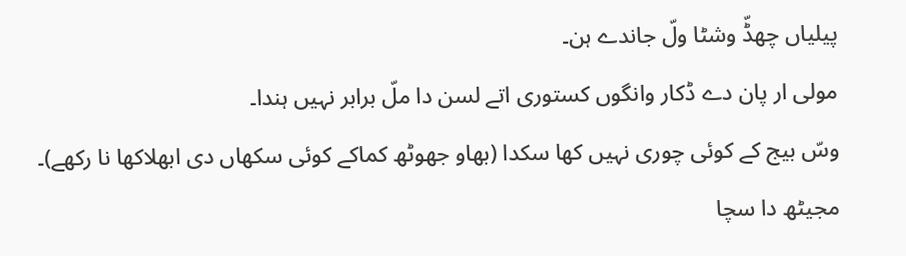پیلیاں چھڈّ وشٹا ولّ جاندے ہن۔
مولی ار پان دے ڈکار وانگوں کستوری اتے لسن دا ملّ برابر نہیں ہندا۔
وسّ بیج کے کوئی چوری نہیں کھا سکدا (بھاو جھوٹھ کماکے کوئی سکھاں دی ابھلاکھا نا رکھے)۔
مجیٹھ دا سچا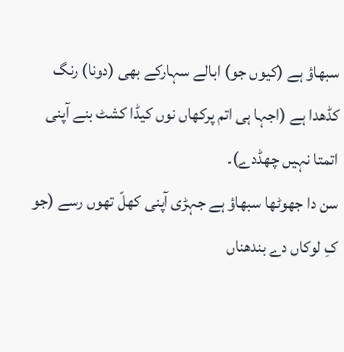سبھاؤ ہے (کیوں جو) ابالے سہارکے بھی (دونا) رنگ کڈھدا ہے (اجہا ہی اتم پرکھاں نوں کیڈا کشٹ بنے آپنی اتمتا نہیں چھڈدے)۔
سن دا جھوٹھا سبھاؤ ہے جہڑی آپنی کھلّ تھوں رسے (جو کِ لوکاں دے بندھناں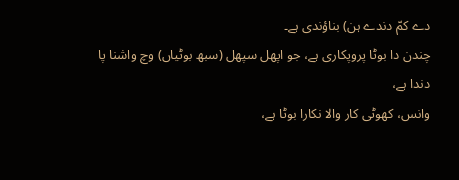دے کمّ دندے ہن) بناؤندی ہے۔
چندن دا بوٹا پروپکاری ہے، جو اپھل سپھل (سبھ بوٹیاں) وچ واشنا پا دندا ہے،
وانس، کھوٹی کار والا نکارا بوٹا ہے،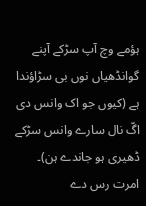ہؤمے وچ آپ سڑکے آپنے گوانڈھیاں نوں بی سڑاؤندا ہے (کیوں جو اک وانس دی اگّ نال سارے وانس سڑکے ڈھیری ہو جاندے ہن)۔
امرت رس دے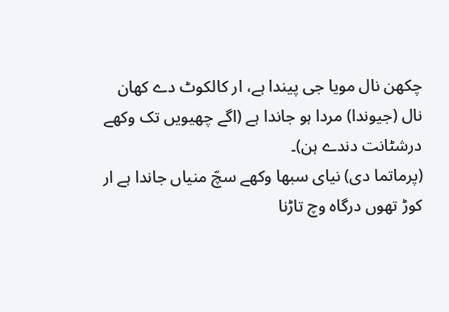چکھن نال مویا جی پیندا ہے، ار کالکوٹ دے کھان نال (جیوندا) مردا ہو جاندا ہے (اگے چھیویں تک وکھے درشٹانت دندے ہن)۔
(پرماتما دی) نیای سبھا وکھے سچّ منیاں جاندا ہے ار کوڑ تھوں درگاہ وچ تاڑنا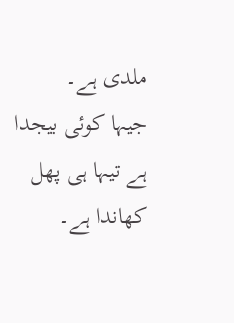ملدی ہے۔
جیہا کوئی بیجدا ہے تیہا ہی پھل کھاندا ہے۔